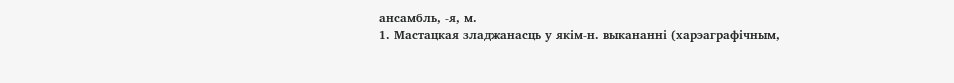ансамбль, -я, м.
1. Мастацкая зладжанасць у якім-н. выкананні (харэаграфічным,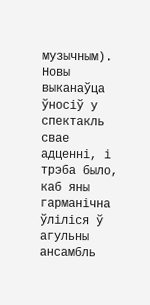музычным). Новы выканаўца ўносіў у спектакль свае адценні, і трэба было, каб яны гарманічна ўліліся ў агульны ансамбль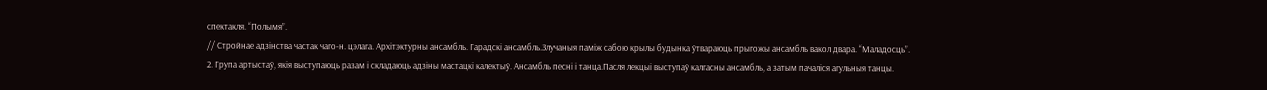спектакля. “Полымя”.
// Стройнае адзінства частак чаго-н. цэлага. Архітэктурны ансамбль. Гарадскі ансамбль.Злучаныя паміж сабою крылы будынка ўтвараюць прыгожы ансамбль вакол двара. “Маладосць”.
2. Група артыстаў, якія выступаюць разам і складаюць адзіны мастацкі калектыў. Ансамбль песні і танца.Пасля лекцыі выступаў калгасны ансамбль, а затым пачаліся агульныя танцы.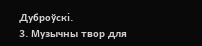Дуброўскі.
3. Музычны твор для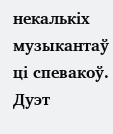некалькіх музыкантаў ці спевакоў. Дуэт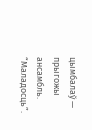цымбалаў — прыгожы ансамбль. “Маладосць”.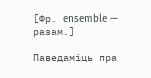[Фр. ensemble — разам.]

Паведаміць пра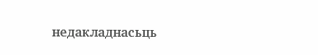недакладнасьць